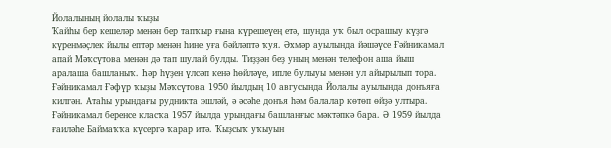Йолалының йолалы ҡыҙы
Ҡайһы бер кешеләр менән бер тапҡыр ғына күрешеүең етә, шунда уҡ был осрашыу күҙгә күренмәҫлек йылы ептәр менән һине уға бәйләптә ҡуя. Әхмәр ауылында йәшәүсе Ғәйникамал апай Мәҡсүтова менән дә тап шулай булды. Тиҙҙән беҙ уның менән телефон аша йыш аралаша башланыҡ. Һәр һүҙен үлсәп кенә һөйләүе, ипле булыуы менән ул айырылып тора.
Ғәйникамал Ғәфүр ҡыҙы Мәҡсүтова 1950 йылдың 10 авгусында Йолалы ауылында донъяға килгән. Атаһы урындағы рудникта эшләй, ә әсәһе донъя һәм балалар көтөп өйҙә ултыра. Ғәйникамал беренсе класҡа 1957 йылда урындағы башланғыс мәктәпкә бара. Ә 1959 йылда ғаиләһе Баймаҡҡа күсергә ҡарар итә. Ҡыҙсыҡ уҡыуын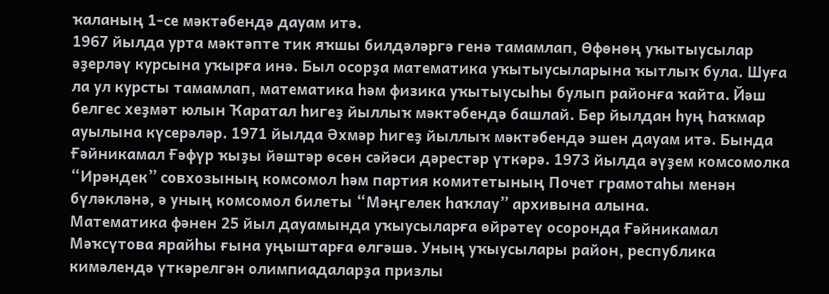ҡаланың 1-се мәктәбендә дауам итә.
1967 йылда урта мәктәпте тик яҡшы билдәләргә генә тамамлап, Өфөнөң уҡытыусылар әҙерләү курсына уҡырға инә. Был осорҙа математика уҡытыусыларына ҡытлыҡ була. Шуға ла ул курсты тамамлап, математика һәм физика уҡытыусыһы булып районға ҡайта. Йәш белгес хеҙмәт юлын Ҡаратал һигеҙ йыллыҡ мәктәбендә башлай. Бер йылдан һуң Һаҡмар ауылына күсерәләр. 1971 йылда Әхмәр һигеҙ йыллыҡ мәктәбендә эшен дауам итә. Бында Ғәйникамал Ғәфүр ҡыҙы йәштәр өсөн сәйәси дәрестәр үткәрә. 1973 йылда әүҙем комсомолка “Ирәндек” совхозының комсомол һәм партия комитетының Почет грамотаһы менән бүләкләнә, ә уның комсомол билеты “Мәңгелек һаҡлау” архивына алына.
Математика фәнен 25 йыл дауамында уҡыусыларға өйрәтеү осоронда Ғәйникамал Мәҡсүтова ярайһы ғына уңыштарға өлгәшә. Уның уҡыусылары район, республика кимәлендә үткәрелгән олимпиадаларҙа призлы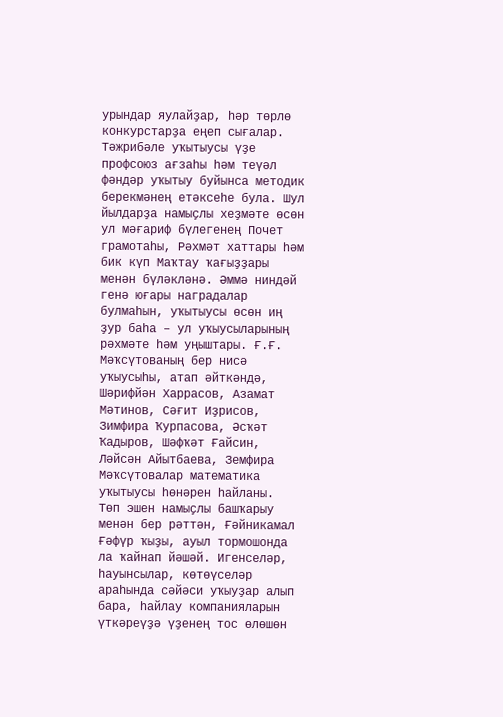урындар яулайҙар, һәр төрлө конкурстарҙа еңеп сығалар. Тәжрибәле уҡытыусы үҙе профсоюз ағзаһы һәм теүәл фәндәр уҡытыу буйынса методик берекмәнең етәксеһе була. Шул йылдарҙа намыҫлы хеҙмәте өсөн ул мәғариф бүлегенең Почет грамотаһы, Рәхмәт хаттары һәм бик күп Маҡтау ҡағыҙҙары менән бүләкләнә. Әммә ниндәй генә юғары наградалар булмаһын, уҡытыусы өсөн иң ҙур баһа – ул уҡыусыларының рәхмәте һәм уңыштары. Ғ.Ғ. Мәҡсүтованың бер нисә уҡыусыһы, атап әйткәндә, Шәрифйән Харрасов, Азамат Мәтинов, Сәғит Иҙрисов, Зимфира Ҡурпасова, Әсҡәт Ҡадыров, Шәфҡәт Ғайсин, Ләйсән Айытбаева, Земфира Мәҡсүтовалар математика уҡытыусы һөнәрен һайланы.
Төп эшен намыҫлы башҡарыу менән бер рәттән, Ғәйникамал Ғәфүр ҡыҙы, ауыл тормошонда ла ҡайнап йәшәй. Игенселәр, һауынсылар, көтөүселәр араһында сәйәси уҡыуҙар алып бара, һайлау компанияларын үткәреүҙә үҙенең тос өлөшөн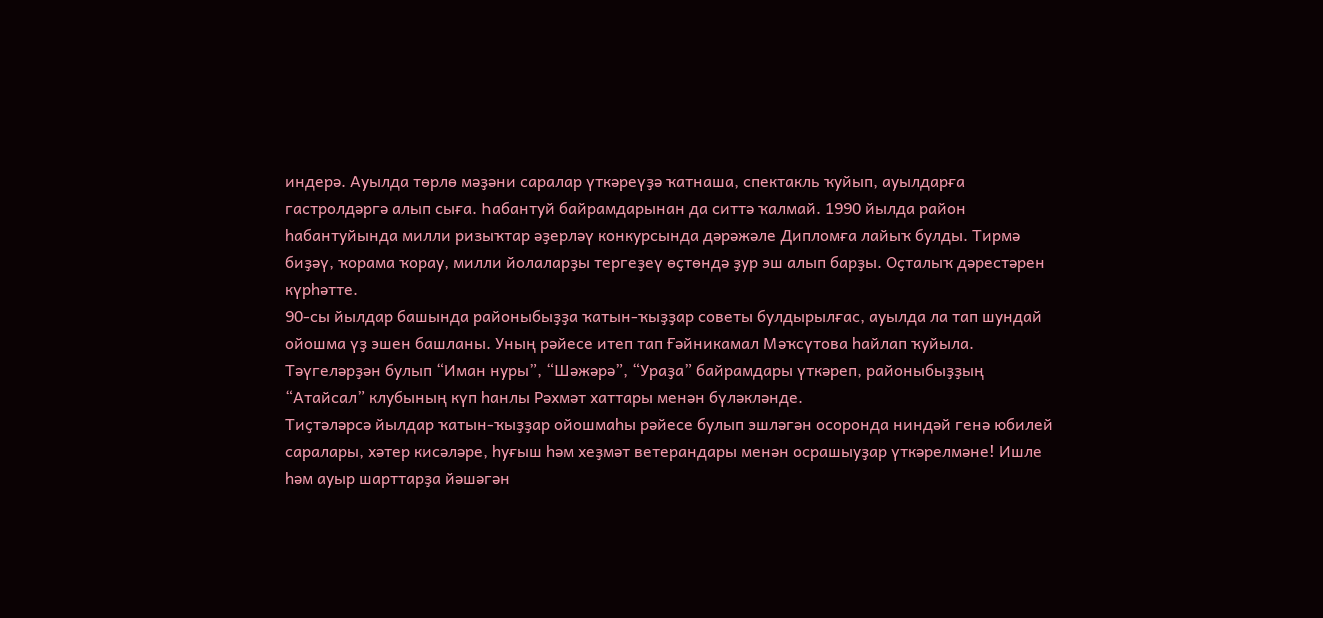индерә. Ауылда төрлө мәҙәни саралар үткәреүҙә ҡатнаша, спектакль ҡуйып, ауылдарға гастролдәргә алып сыға. Һабантуй байрамдарынан да ситтә ҡалмай. 1990 йылда район һабантуйында милли ризыҡтар әҙерләү конкурсында дәрәжәле Дипломға лайыҡ булды. Тирмә биҙәү, ҡорама ҡорау, милли йолаларҙы тергеҙеү өҫтөндә ҙур эш алып барҙы. Оҫталыҡ дәрестәрен күрһәтте.
90-сы йылдар башында районыбыҙҙа ҡатын-ҡыҙҙар советы булдырылғас, ауылда ла тап шундай ойошма үҙ эшен башланы. Уның рәйесе итеп тап Ғәйникамал Мәҡсүтова һайлап ҡуйыла. Тәүгеләрҙән булып “Иман нуры”, “Шәжәрә”, “Ураҙа” байрамдары үткәреп, районыбыҙҙың “Атайсал” клубының күп һанлы Рәхмәт хаттары менән бүләкләнде.
Тиҫтәләрсә йылдар ҡатын-ҡыҙҙар ойошмаһы рәйесе булып эшләгән осоронда ниндәй генә юбилей саралары, хәтер кисәләре, һуғыш һәм хеҙмәт ветерандары менән осрашыуҙар үткәрелмәне! Ишле һәм ауыр шарттарҙа йәшәгән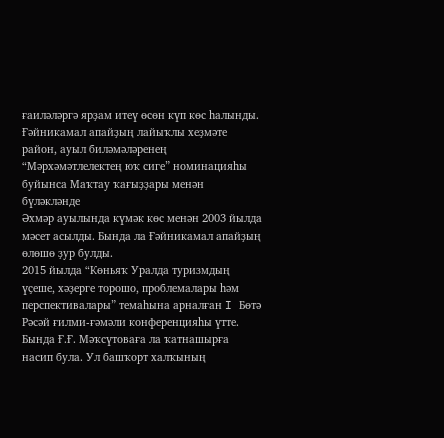ғаиләләргә ярҙам итеү өсөн күп көс һалынды. Ғәйникамал апайҙың лайыҡлы хеҙмәте район, ауыл биләмәләренең “Мәрхәмәтлелектең юҡ сиге” номинацияһы буйынса Маҡтау ҡағыҙҙары менән бүләкләнде
Әхмәр ауылында күмәк көс менән 2003 йылда мәсет асылды. Бында ла Ғәйникамал апайҙың өлөшө ҙур булды.
2015 йылда “Көньяҡ Уралда туризмдың үҫеше, хәҙерге торошо, проблемалары һәм перспективалары” темаһына арналған I Бөтә Рәсәй ғилми-ғәмәли конференцияһы үтте. Бында Ғ.Ғ. Мәҡсүтоваға ла ҡатнашырға насип була. Ул башҡорт халҡының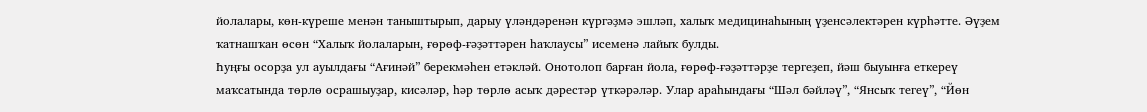йолалары, көн-күреше менән таныштырып, дарыу үләндәренән күргәҙмә эшләп, халыҡ медицинаһының үҙенсәлектәрен күрһәтте. Әүҙем ҡатнашҡан өсөн “Халыҡ йолаларын, ғөрөф-ғәҙәттәрен һаҡлаусы” исеменә лайыҡ булды.
Һуңғы осорҙа ул ауылдағы “Ағинәй” берекмәһен етәкләй. Онотолоп барған йола, ғөрөф-ғәҙәттәрҙе тергеҙеп, йәш быуынға еткереү маҡсатында төрлө осрашыуҙар, кисәләр, һәр төрлө асыҡ дәрестәр үткәрәләр. Улар араһындағы “Шәл бәйләү”, “Янсыҡ тегеү”, “Йөн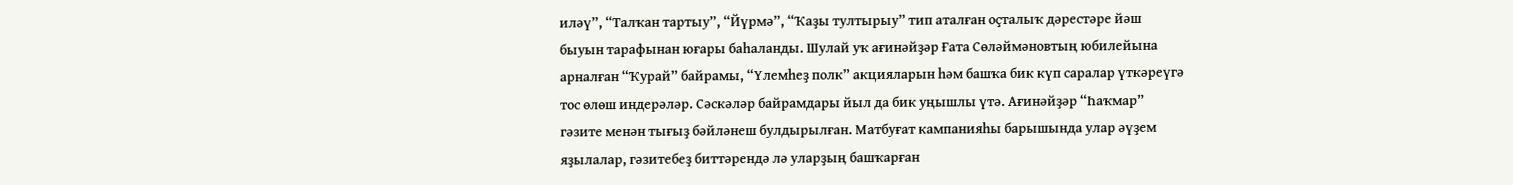иләү”, “Талҡан тартыу”, “Йүрмә”, “Ҡаҙы тултырыу” тип аталған оҫталыҡ дәрестәре йәш быуын тарафынан юғары баһаланды. Шулай уҡ ағинәйҙәр Ғата Сөләймәновтың юбилейына арналған “Ҡурай” байрамы, “Үлемһеҙ полк” акцияларын һәм башҡа бик күп саралар үткәреүгә тос өлөш индерәләр. Сәскәләр байрамдары йыл да бик уңышлы үтә. Ағинәйҙәр “Һаҡмар” гәзите менән тығыҙ бәйләнеш булдырылған. Матбуғат кампанияһы барышында улар әүҙем яҙылалар, гәзитебеҙ биттәрендә лә уларҙың башҡарған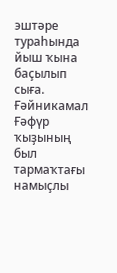эштәре тураһында йыш ҡына баҫылып сыға. Ғәйникамал Ғәфүр ҡыҙының был тармаҡтағы намыҫлы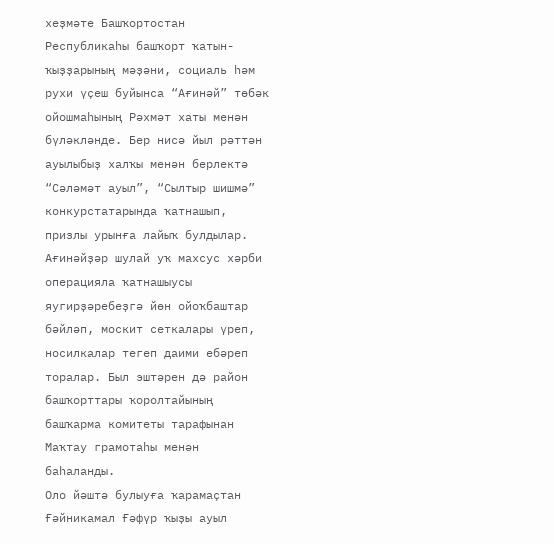хеҙмәте Башҡортостан Республикаһы башҡорт ҡатын-ҡыҙҙарының мәҙәни, социаль һәм рухи үҫеш буйынса “Ағинәй” төбәк ойошмаһының Рәхмәт хаты менән бүләкләнде. Бер нисә йыл рәттән ауылыбыҙ халҡы менән берлектә “Сәләмәт ауыл”, “Сылтыр шишмә” конкурстатарында ҡатнашып, призлы урынға лайыҡ булдылар.
Ағинәйҙәр шулай уҡ махсус хәрби операцияла ҡатнашыусы яугирҙәребеҙгә йөн ойоҡбаштар бәйләп, москит сеткалары үреп, носилкалар тегеп даими ебәреп торалар. Был эштәрен дә район башҡорттары ҡоролтайының башҡарма комитеты тарафынан Маҡтау грамотаһы менән баһаланды.
Оло йәштә булыуға ҡарамаҫтан Ғәйникамал Ғәфүр ҡыҙы ауыл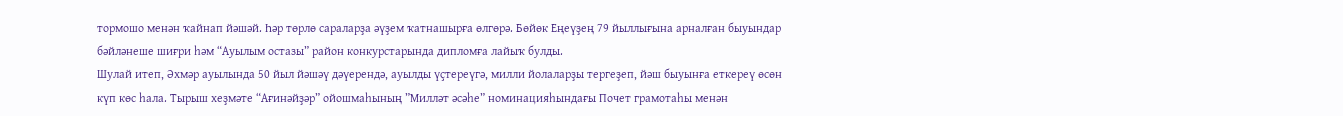тормошо менән ҡайнап йәшәй. Һәр төрлө сараларҙа әүҙем ҡатнашырға өлгөрә. Бөйөк Еңеүҙең 79 йыллығына арналған быуындар бәйләнеше шиғри һәм “Ауылым остазы” район конкурстарында дипломға лайыҡ булды.
Шулай итеп, Әхмәр ауылында 50 йыл йәшәү дәүерендә, ауылды үҫтереүгә, милли йолаларҙы тергеҙеп, йәш быуынға еткереү өсөн күп көс һала. Тырыш хеҙмәте “Ағинәйҙәр” ойошмаһының ”Милләт әсәһе” номинацияһындағы Почет грамотаһы менән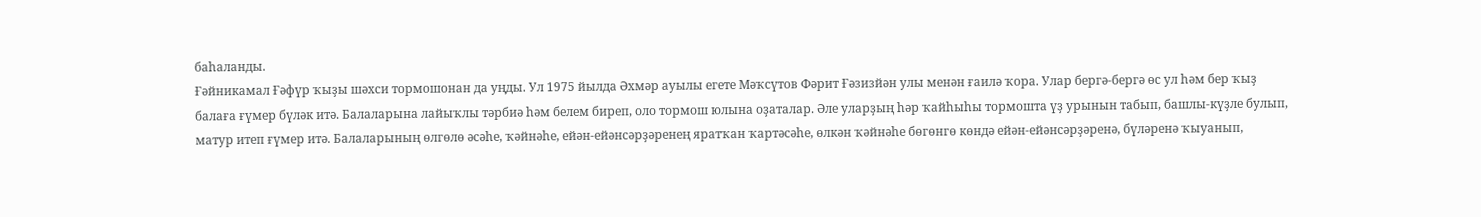баһаланды.
Ғәйникамал Ғәфүр ҡыҙы шәхси тормошонан да уңды. Ул 1975 йылда Әхмәр ауылы егете Мәҡсүтов Фәрит Ғәзизйән улы менән ғаилә ҡора. Улар бергә-бергә өс ул һәм бер ҡыҙ балаға ғүмер бүләк итә. Балаларына лайыҡлы тәрбиә һәм белем биреп, оло тормош юлына оҙаталар. Әле уларҙың һәр ҡайһыһы тормошта үҙ урынын табып, башлы-күҙле булып, матур итеп ғүмер итә. Балаларының өлгөлө әсәһе, ҡәйнәһе, ейән-ейәнсәрҙәренең яратҡан ҡартәсәһе, өлкән ҡәйнәһе бөгөнгө көндә ейән-ейәнсәрҙәренә, бүләренә ҡыуанып,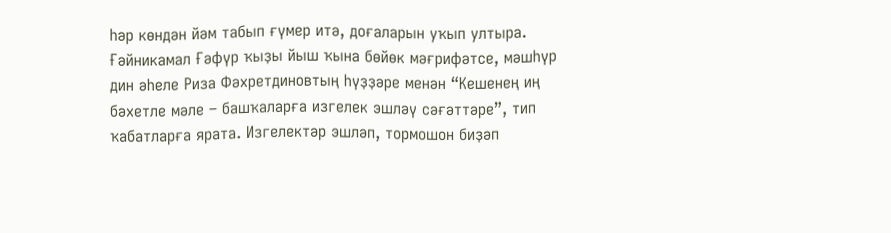һәр көндән йәм табып ғүмер итә, доғаларын уҡып ултыра.
Ғәйникамал Ғәфүр ҡыҙы йыш ҡына бөйөк мәғрифәтсе, мәшһүр дин әһеле Риза Фәхретдиновтың һүҙҙәре менән “Кешенең иң бәхетле мәле – башҡаларға изгелек эшләү сәғәттәре”, тип ҡабатларға ярата. Изгелектәр эшләп, тормошон биҙәп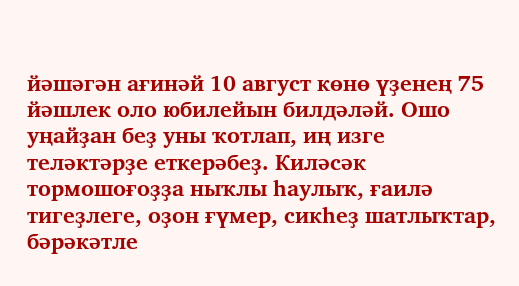йәшәгән ағинәй 10 август көнө үҙенең 75 йәшлек оло юбилейын билдәләй. Ошо уңайҙан беҙ уны ҡотлап, иң изге теләктәрҙе еткерәбеҙ. Киләсәк тормошоғоҙҙа ныҡлы һаулыҡ, ғаилә тигеҙлеге, оҙон ғүмер, сикһеҙ шатлыҡтар, бәрәкәтле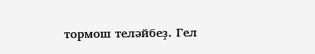тормош теләйбеҙ. Гел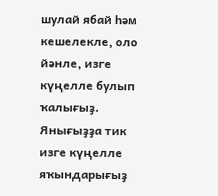шулай ябай һәм кешелекле, оло йәнле, изге күңелле булып ҡалығыҙ. Янығыҙҙа тик изге күңелле яҡындарығыҙ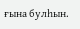ғына булһын.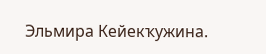Эльмира Кейекҡужина.